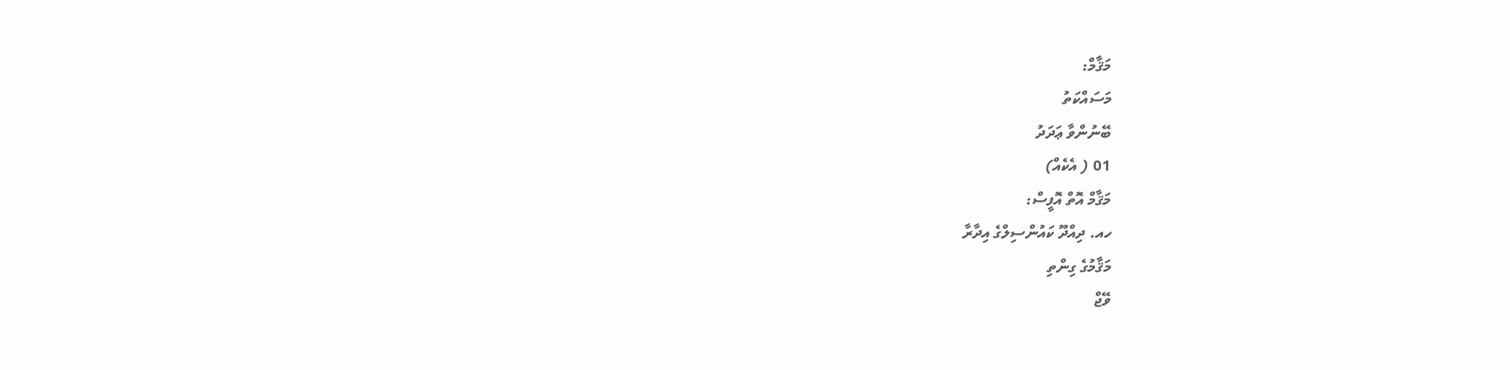މަޤާމް:
މަސައްކަތު
ބޭނުންވާ ޢަދަދު
01 ( އެކެއް)
މަޤާމް އޮތް އޮފީސް:
ހއ. ދިއްދޫ ކައުންސިލްގެ އިދާރާ
މަޤާމުގެ ގިންތި
ވޭޖް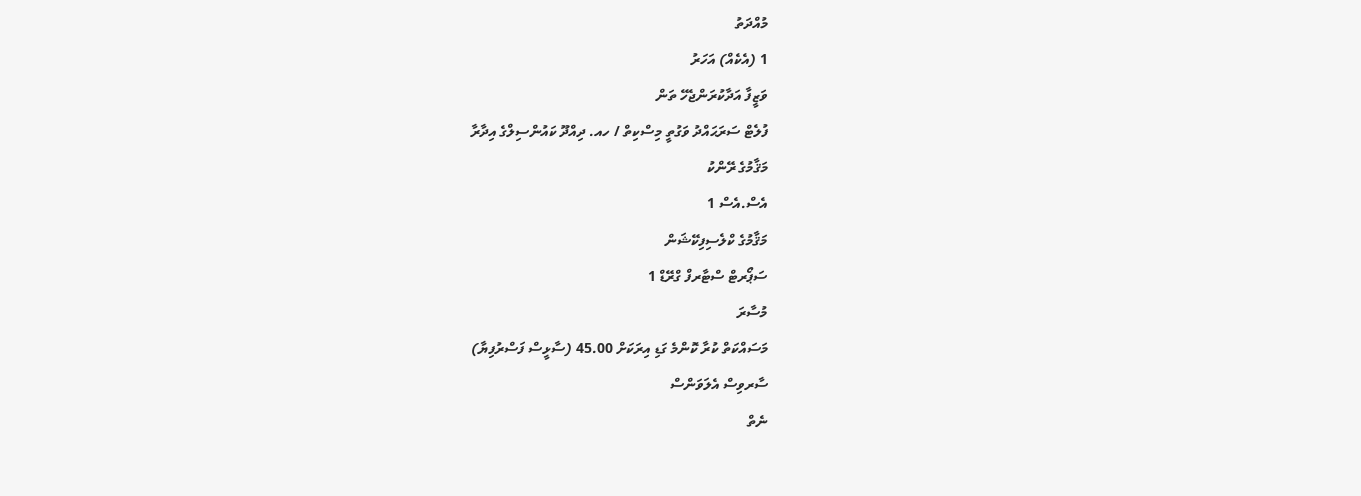މުއްދަތު
1 (އެކެއް) އަހަރު
ވަޒީފާ އަދާކުރަންޖެހޭ ތަން
ފުލެޓް ސަރަޙައްދު ވަގުތީ މިސްކިތް / ހއ. ދިއްދޫ ކައުންސިލްގެ އިދާރާ
މަޤާމުގެ ރޭންކު
އެސް.އެސް 1
މަޤާމުގެ ކްލެސިފިކޭޝަން
ސަޕޯރޓް ސްޓާރފް ގްރޭޑް 1
މުސާރަ
މަސައްކަތް ކުރާ ކޮންމެ ގަޑި އިރަކަށް 45.00 (ސާޅީސް ފަސްރުފިޔާ)
ސާރވިސް އެލަވަންސް
ނެތް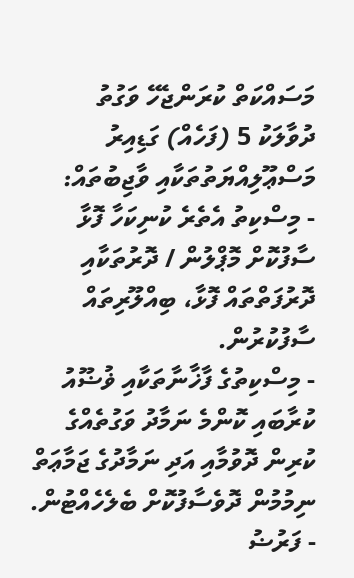މަސައްކަތް ކުރަންޖެހޭ ވަގުތު
ދުވާލަކު 5 (ފަހެއް) ގަޑިއިރު
މަސްޢޫލިއްޔަތުތަކާއި ވާޖިބުތައް:
- މިސްކިތު އެތެރެ ކުނިކަހާ ފޮޅާ ސާފުކޮށް މޮޕްލުން / ދޮރުތަކާއި ދޮރުފަތްތައް ފޮޅާ، ބިއްލޫރިތައް ސާފުކުރުން.
- މިސްކިތުގެ ފާޚާނާތަކާއި ޥުޟޫއު ކުރާބައި ކޮންމެ ނަމާދު ވަގުތެއްގެ ކުރިން ދޮވުމާއި އަދި ނަމާދުގެ ޖަމާޢަތް ނިމުމުން ދޮވެސާފުކޮށް ބެލެހެއްޓުން.
- ފަރުޟު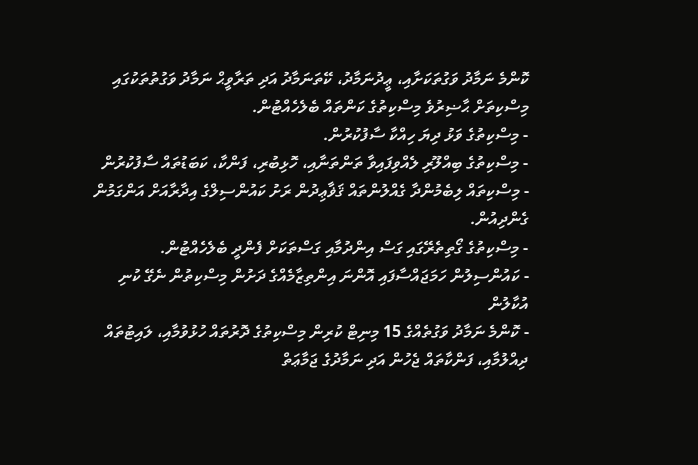ކޮންމެ ނަމާދު ވަގުތަކަށާއި، ޢީދުނަމާދު، ކޭތަނަމާދު އަދި ތަރާވީޙް ނަމާދު ވަގުތުތަކުގައި މިސްކިތަށް ޙާޟިރުވެ މިސްކިތުގެ ކަންތައް ބެލެހެއްޓުން.
- މިސްކިތުގެ ވަޅު ދިޔަ ހިއްކާ ސާފުކުރުން.
- މިސްކިތުގެ ބިއްލޫރި ލެއްވިފައިވާ ތަންތަނާއި، ހޮޅިބުރި، ފަންކާ، ކަބަޑުތައް ސާފުކުރުން
- މިސްކިތައް ލިބެމުންދާ ގެއްލުންތައް ޤަޥާޢިދުން ރަށު ކައުންސިލްގެ އިދާރާއަށް އަންގަމުން ގެންދިއުން.
- މިސްކިތުގެ ގޯތިތެރޭގައި ގަސް އިންދުމާއި ގަސްތަކަށް ފެންދީ ބެލެހެއްޓުން.
- ކައުންސިލުން ހަމަޖައްސާފައި އޮންނަ އިންތިޒާމެއްގެ ދަށުން މިސްކިތުން ނެގޭ ކުނި އުކާލުން
- ކޮންމެ ނަމާދު ވަގުތެއްގެ 15 މިނިޓް ކުރިން މިސްކިތުގެ ދޮރުތައް ހުޅުވުމާއި، ލައިޓުތައް ދިއްލުމާއި، ފަންކާތައް ޖެހުން އަދި ނަމާދުގެ ޖަމާޢަތް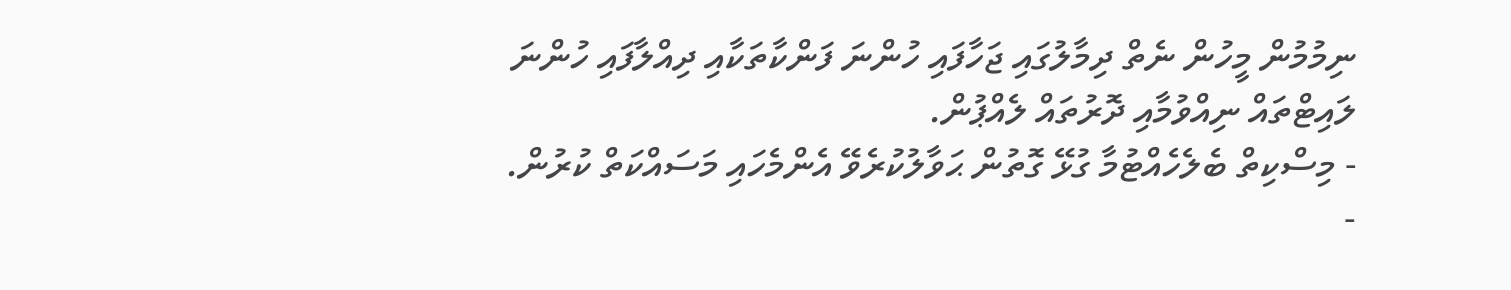ނިމުމުން މީހުން ނެތް ދިމާލުގައި ޖަހާފައި ހުންނަ ފަންކާތަކާއި ދިއްލާފައި ހުންނަ ލައިޓްތައް ނިއްވުމާއި ދޮރުތައް ލެއްޕުން.
- މިސްކިތް ބެލެހެއްޓުމާ ގުޅޭ ގޮތުން ޙަވާލުކުރެވޭ އެންމެހައި މަސައްކަތް ކުރުން.
-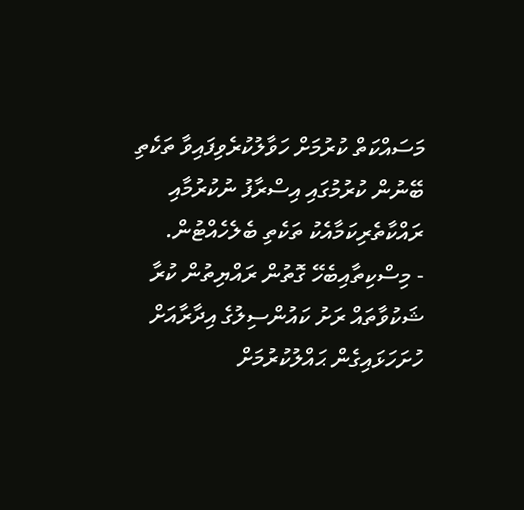މަސައްކަތް ކުރުމަށް ހަވާލުކުރެވިފައިވާ ތަކެތި ބޭނުން ކުރުމުގައި އިސްރާފު ނުކުރުމާއި ރައްކާތެރިކަމާއެކު ތަކެތި ބެލެހެއްޓުން.
- މިސްކިތާއިބެހޭ ގޮތުން ރައްޔިތުން ކުރާ ޝަކުވާތައް ރަށު ކައުންސިލުގެ އިދާރާއަށް ހުށަހަޅައިގެން ޙައްލުކުރުމަށް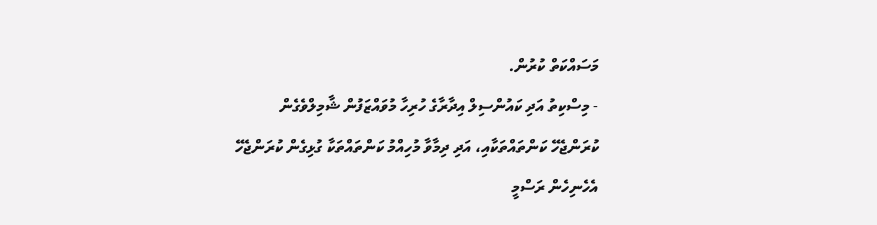މަސައްކަތް ކުރުން.
- މިސްކިތު އަދި ކައުންސިލް އިދާރާގެ ހުރިހާ މުވައްޒަފުން ޝާމިލްވެގެން ކުރަންޖެހޭ ކަންތައްތަކާއި، އަދި ދިމާވާ މުހިއްމު ކަންތައްތަކާ ގުޅިގެން ކުރަންޖެހޭ އެހެނިހެން ރަސްމީ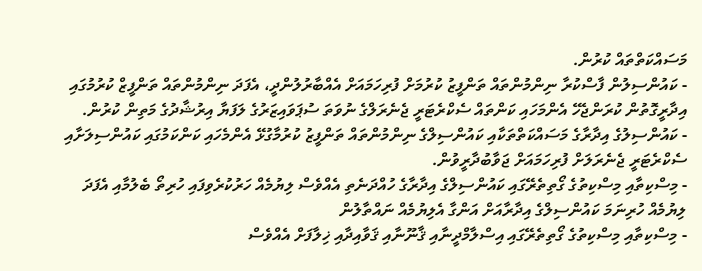މަސައްކަތްތައް ކުރުން.
- ކައުންސިލުން ފާސްކުރާ ނިންމުންތައް ތަންފީޒު ކުރުމަށް ފުރިހަމައަށް އެއްބާރުލުންދީ، އެފަދަ ނިންމުންތައް ތަންފީޒް ކުރުމުގައި އިދާރީގޮތުން ކުރަންޖެހޭ އެންމަހައި ކަންތައް ސެކްރެޓަރީ ޖެނެރަލްގެ ނުވަތަ ސުޕަވައިޒަރުގެ ލަފަޔާ އިރުޝާދުގެ މަތިން ކުރުން.
- ކައުންސިލުގެ އިދާރާގެ މަސައްކަތްތަކާއި ކައުންސިލްގެ ނިންމުންތައް ތަންފީޒު ކުރުމާގުޅޭ އެންމެހައި ކަންކަމުގައި ކައުންސިލަށާއި ސެކްރެޓަރީ ޖެނެރަލަށް ފުރިހަމައަށް ޖަވާބުދާރީވުން.
- މިސްކިތާއި މިސްކިތުގެ ގޯތިތެރޭގައި ކައުންސިލްގެ އިދާރާގެ ހުއްދަނެތި އެއްވެސް ލިޔުމެއް ހަރުކުރެވިފައި ހުރިތޯ ބެލުމާއި އެފަދަ ލިޔުމެއް ހުރިނަމަ ކައުންސިލްގެ އިދާރާއަށް އަންގާ އެލިޔުމެއް ނައްތާލުން
- މިސްކިތާއި މިސްކިތުގެ ގޯތިތެރޭގައި އިސްލާމްދީނާއި ޤާނޫނާއި ޤަވާއިދާއި ޚިލާފަށް އެއްވެސް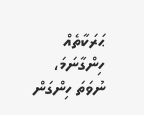ޙަރަކާތެއް ހިންގާނަމަ، ނުވަތަ ހިންގަން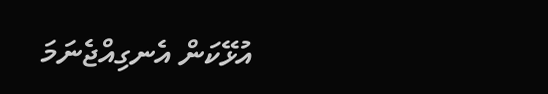އުޅޭކަން އެނގިއްޖެނަމަ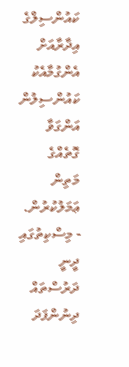ކައުންސިލްގެ އިދާރާއަށް އެންގުމާއެކު ކައުންސިލުން އަންގަވާ ގޮތެއްގެ މަތިން ޢަމަލުކުރުން.
- މިސްކިތުގައި ދީނީ ދަރުސްތައް ދިނުންފަދަ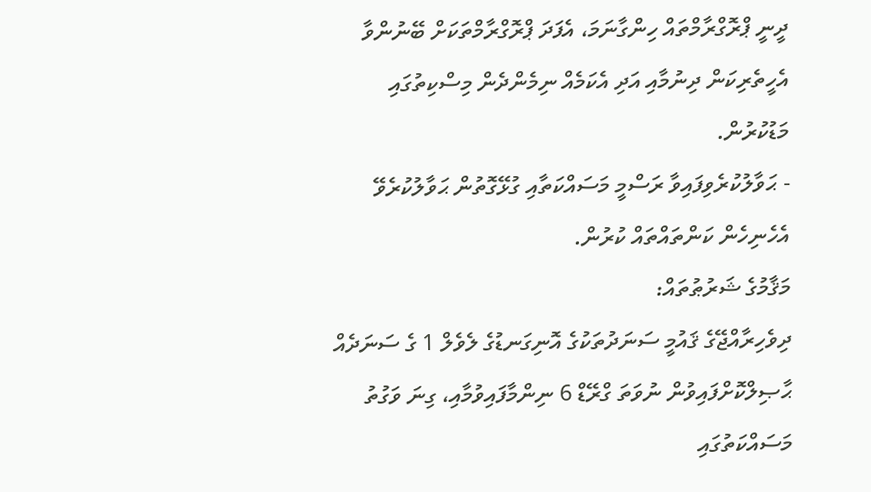ދީނީ ޕްރޮގްރާމްތައް ހިންގާނަމަ، އެފަދަ ޕްރޮގްރާމްތަކަށް ބޭނުންވާ އެހީތެރިކަން ދިނުމާއި އަދި އެކަމެއް ނިމެންދެން މިސްކިތުގައި މަޑުކުރުން.
- ޙަވާލުކުރެވިފައިވާ ރަސްމީ މަސައްކަތާއި ގުޅޭގޮތުން ޙަވާލުކުރެވޭ އެހެނިހެން ކަންތައްތައް ކުރުން.
މަޤާމުގެ ޝަރުޠުތައް:
ދިވެހިރާއްޖޭގެ ޤައުމީ ސަނަދުތަކުގެ އޮނިގަނޑުގެ ލެވެލް 1 ގެ ސަނަދެއް ޙާޞިލްކޮށްފައިވުން ނުވަތަ ގްރޭޑް 6 ނިންމާފައިވުމާއި، ގިނަ ވަގުތު މަސައްކަތުގައި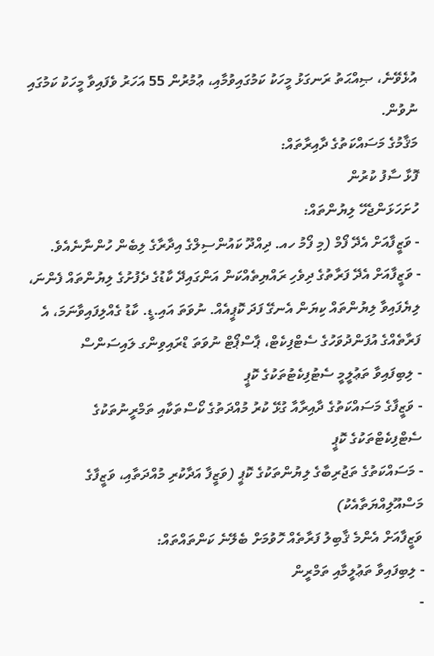އުޅެވޭނެ، ޞިއްޙަތު ރަނގަޅު މީހަކު ކަމުގައިވުމާއި، ޢުމުރުން 55 އަހަރު ވެފައިވާ މީހަކު ކަމުގައި ނުވުން.
މަޤާމުގެ މަސައްކަތުގެ ދާއިރާތައް:
ފޮޅާ ސާފު ކުރުން
ހުށަހަޅަންޖެހޭ ލިޔުންތައް:
- ވަޒީފާއަށް އެދޭ ފޯމް (މި ފޯމު ހއ. ދިއްދޫ ކައުންސިލްގެ އިދާރާގެ ލިބެން ހުންނާނެއެވެ.
- ވަޒީފާއަށް އެދޭ ފަރާތުގެ ދިވެހި ރައްޔިތެއްކަން އަންގައިދޭ ކާޑުގެ ދެފުށުގެ ލިޔުންތައް ފެންނަ، ލިޔެފައިވާ ލިޔުންތައް ކިޔަން އެނގޭ ފަދަ ކޮޕީއެއް. ނުވަތަ އައި.ޑީ. ކާޑު ގެއްލިފައިވާނަމަ، އެ ފަރާތެއްގެ އުފަންދުވަހުގެ ސެޓްފިކެޓް، ޕާސްޕޯޓް ނުވަތަ ޑްރައިވިންގ ލައިސަންސް
- ލިބިފައިވާ ތަޢުލީމީ ސެޓުފިކެޓުތަކުގެ ކޮޕީ
- ވަޒީފާގެ މަސައްކަތުގެ ދާއިރާއާ ގުޅޭ ކުރު މުއްދަތުގެ ކޯސްތަކާއި ތަމްރީނުތަކުގެ ސެޓްފިކެޓްތަކުގެ ކޮޕީ
- މަސައްކަތުގެ ތަޖުރިބާގެ ލިޔުންތަކުގެ ކޮޕީ (ވަޒީފާ އަދާކުރި މުއްދަތާއި، ވަޒީފާގެ މަސްއޫލިއްޔަތާއެކު)
ވަޒީފާއަށް އެންމެ ޤާބިލު ފަރާތެއް ހޮވުމަށް ބެލޭނެ ކަންތައްތައް:
- ލިބިފައިވާ ތަޢުލީމާއި ތަމްރީން
-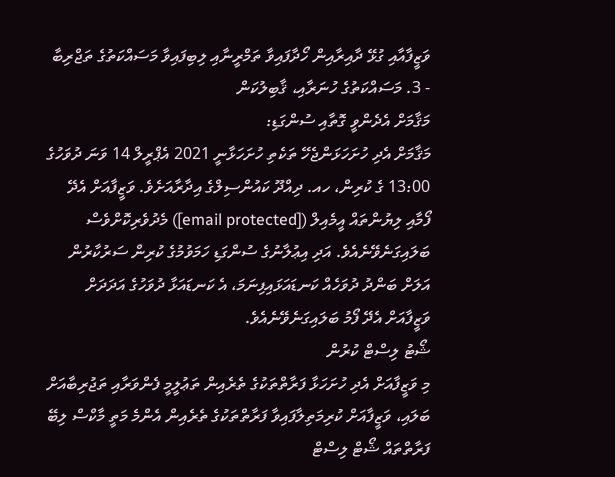ވަޒީފާއާއި ގުޅޭ ދާއިރާއިން ހޯދާފައިވާ ތަމްރީނާއި ލިބިފައިވާ މަސައްކަތުގެ ތަޖްރިބާ
- 3. މަސައްކަތުގެ ހުނަރާއި، ޤާބިލުކަން
މަޤާމަށް އެދެންވީ ގޮތާއި ސުންގަޑި:
މަޤާމަށް އެދި ހުށަހަޅަންޖެހޭ ތަކެތި ހުށަހަޅާނީ 2021 އެޕްރީލް 14 ވަނަ ދުވަހުގެ 13:00 ގެ ކުރިން، ހއ. ދިއްދޫ ކައުންސިލްގެ އިދާރާއަށެވެ. ވަޒީފާއަށް އެދޭ ފޯމާއި ލިޔުންތައް އީމެއިލް ([email protected]) މެދުވެރިކޮށްވެސް ބަލައިގަނެވޭނެއެވެ. އަދި އިޢުލާނުގެ ސުންގަޑި ހަމަވުމުގެ ކުރިން ސަރުކާރުން އަލަށް ބަންދު ދުވަހެއް ކަނޑައަޅައިފިނަމަ، އެ ކަނޑައަޅާ ދުވަހުގެ އަދަދަށް ވަޒީފާއަށް އެދޭ ފޯމު ބަލައިގަނެވޭނެއެވެ.
ޝޯޓު ލިސްޓް ކުރުން
މި ވަޒީފާއަށް އެދި ހުށަހަޅާ ފަރާތްތަކުގެ ތެރެއިން ތަޢުލީމީ ފެންވަރާއި ތަޖުރިބާއަށް ބަލައި، ވަޒީފާއަށް ކުރިމަތިލާފައިވާ ފަރާތްތަކުގެ ތެރެއިން އެންމެ މަތީ މާކްސް ލިބޭ ފަރާތްތައް ޝޯޓް ލިސްޓް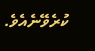ކުރެވޭނެއެވެ.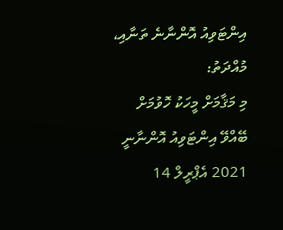އިންޓަވިއު އޮންނާނެ ތަނާއި، މުއްދަތު:
މި މަޤާމަށް މީހަކު ހޮވުމަށް ބޭއްވޭ އިންޓަވިއު އޮންނާނީ 2021 އެޕްރީލް 14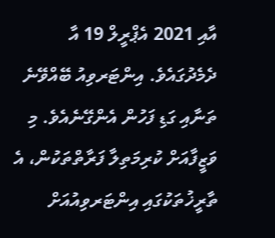އާއި 2021 އެޕްރީލް 19 އާ ދެމެދުގައެވެ. އިންޓަރވިއު ބޭއްވޭނެ ތަނާއި ގަޑި ފަހުން އެންގޭނެއެވެ. މި ވަޒީފާއަށް ކުރިމަތިލާ ފަރާތްތަކުން، އެ ތާރީޚުތަކުގައި އިންޓަރވިއުއަށް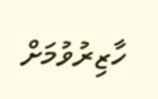ހާޒިރުވުމަށް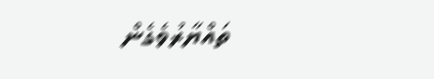ތައްޔާރުވެގެން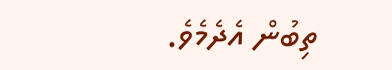ތިބުން އެދެމެވެ.